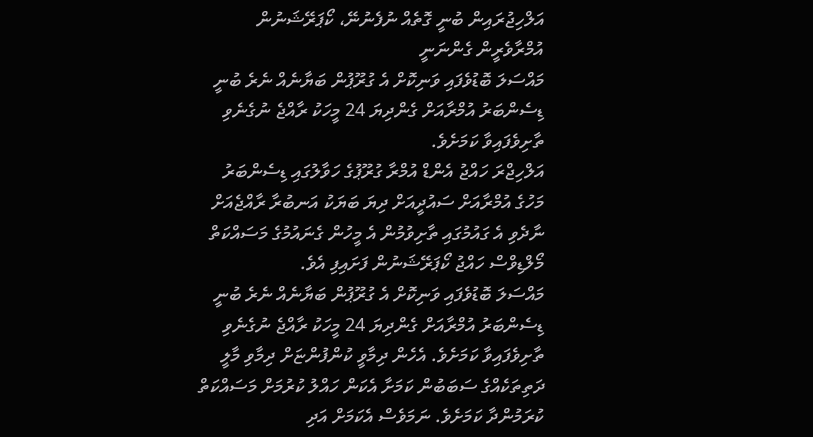އަލްހިޖުރައިން ބުނީ ގޮތެއް ނުފެނުނޭ، ކޯޕަރޭޝަނުން އުމްރާވެރީން ގެންނަނީ
މައްސަލަ ބޮޑުވެފައި ވަނިކޮށް އެ ގުރޫޕުން ބަޔާނެއް ނެރެ ބުނީ ޑިސެންބަރު އުމްރާއަށް ގެންދިޔަ 24 މީހަކު ރާއްޖެ ނުގެނެވި ތާށިވެފައިވާ ކަމަށެވެ.
އަލްހިޖްރަ ހައްޖު އެންޑް އުމްރާ ގުރޫޕުގެ ހަވާލުގައި ޑިސެންބަރު މަހުގެ އުމްރާއަށް ސައުދީއަށް ދިޔަ ބަޔަކު އަނބުރާ ރާއްޖެއަށް ނާދެވި އެ ގައުމުގައި ތާށިވުމުން އެ މީހުން ގެނައުމުގެ މަސައްކަތް މޯލްޑިވްސް ހައްޖު ކޯޕަރޭޝަނުން ފަށައިފި އެވެ.
މައްސަލަ ބޮޑުވެފައި ވަނިކޮށް އެ ގުރޫޕުން ބަޔާނެއް ނެރެ ބުނީ ޑިސެންބަރު އުމްރާއަށް ގެންދިޔަ 24 މީހަކު ރާއްޖެ ނުގެނެވި ތާށިވެފައިވާ ކަމަށެވެ. އެހެން ދިމާވީ ކުންފުންޏަށް ދިމާވި މާލީ ދަތިތަކެއްގެ ސަބަބުން ކަމަށާ އެކަން ހައްލު ކުރުމަށް މަސައްކަތް ކުރަމުންދާ ކަމަށެވެ. ނަމަވެސް އެކަމަށް އަދި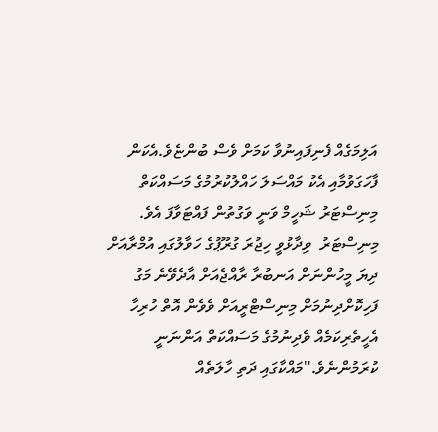އަލިމަގެއް ފެނިފައިނުވާ ކަމަށް ވެސް ބުންޏެވެ.އެކަން ފާހަގަވުމާއި އެކު މައްސަލަ ހައްލުކުރުމުގެ މަސައްކަތް މިނިސްޓަރު ޝަހީމް ވަނީ ވަގުތުން ފައްޓަވާފަ އެވެ. މިނިސްޓަރު  ވިދާޅުވީ ހިޖުރަ ގުރޫޕުގެ ހަވާލުގައި އުމްރާއަށް ދިޔަ މީހުންނަށް އަނބުރާ ރާއްޖެއަށް އާދެވޭނެ މަގު ފަހިކޮށްދިނުމަށް މިނިސްޓްރީއަށް ވެވެން އޮތް ހުރިހާ އެހީތެރިކަމެއް ވެދިނުމުގެ މަސައްކަތް އަންނަނީ ކުރަމުންނެވެ."މައްކާގައި ދަތި ހާލަތެއް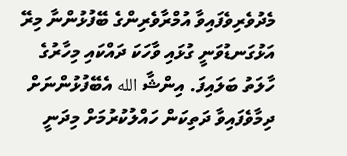މެދުވެރިވެފައިވާ އުމްރާވެރިންގެ ބޭފުޅުންނާ މިރޭ އަޅުގަނޑުވަނީ ގުޅައި ވާހަކަ ދައްކައި މިހާރުގެ ހާލަތު ބަލައިފަ. އިންޝާ الله އެބޭފުޅުންނަށް ދިމާވެފައިވާ ދަތިކަން ހައްލުކުރުމަށް މިދަނީ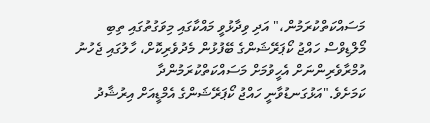މަސައްކަތްކުރަމުން،" އަދި ވިދާޅުވީ މައްކާގައި މިވަގުތުގައި ތިބި މޯލްޑިވްސް ހައްޖު ކޯޕަރޭޝަންގެ ބޭފުޅުން މެދުވެރިކޮށް، ހާލުގައި ޖެހުނު އުމްރާވެރިންނަށް އެހީވުމަށް މަސައްކަތްކުރަމުންދާ ކަމަށެވެ."އަޅުގަނޑުވާނީ ހައްޖު ކޯޕަރޭޝަންގެ އެމްޑީއަށް އިރުޝާދު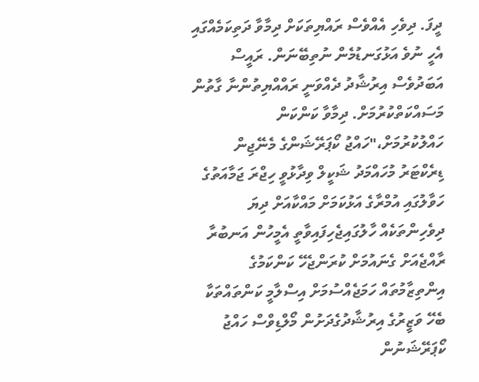ދީފަ. ދިވެހި އެއްވެސް ރައްޔިތަކަށް ދިމާވާ ދަތިކަމެއްގައި އެހީ ނުވެ އަޅުގަނޑުމެން ނުތިބޭނަން. ރައީސް އަބަދުވެސް އިރުޝާދު ދެއްވަނީ ރައްއްޔިތުންނާ ގާތުން މަސައްކަތްކުރުމަށް. ދިމާވާ ކަންކަން ހައްލުކުރުމަށް،"ހައްޖު ކޯޕަރޭޝަންގެ މެނޭޖިން ޑިރެކްޓަރު މުހައްމަދު ޝަކީލް ވިދާޅުވީ ހިޖްރަ ޖަމާއަތުގެ ހަވާލުގައި އުމްރާގެ އަޅުކަމަށް މައްކާއަށް ދިޔަ ދިވެހިންތަކެއް ހާލުގައިޖެހިފައިވާތީ އެމީހުން އަނބުރާ ރާއްޖެއަށް ގެނައުމަށް ކުރަންޖެހޭ ކަންކަމުގެ އިންތިޒާމުތައް ހަމަޖެއްސުމަށް އިސްލާމީ ކަންތައްތަކާ ބެހޭ ވަޒީރުގެ އިރުޝާދުގެދަށުން މޯލްޑިވްސް ހައްޖު ކޯޕަރޭޝަނުން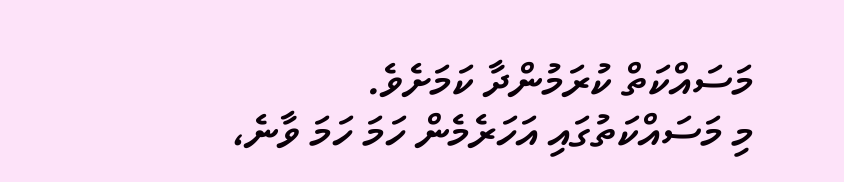މަސައްކަތް ކުރަމުންދާ ކަމަށެވެ.
މި މަސައްކަތުގައި އަހަރެމެން ހަމަ ހަމަ ވާނެ،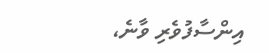އިންސާފުވެރި ވާނެ،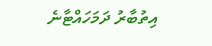އިތުބާރު ދަމަހައްޓާނެ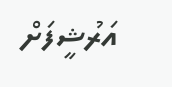އަރުޝީފަށް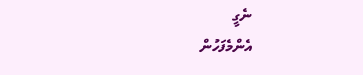ނެގީ
އެންމެފަހުން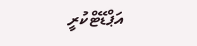އަޕްޑޭޓްކުރީ